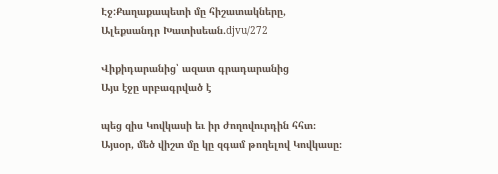Էջ:Քաղաքապետի մը հիշատակները, Ալեքսանդր Խատիսեան.djvu/272

Վիքիդարանից՝ ազատ գրադարանից
Այս էջը սրբագրված է

պեց զիս Կովկասի եւ իր ժողովուրդին հհտ։ Այսօր, մեծ վիշտ մը կը զգամ թողելով Կովկասը։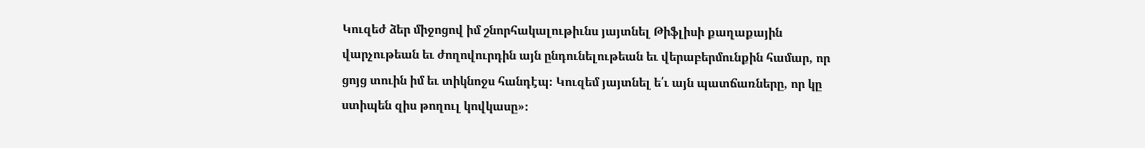Կուզեժ ձեր միջոցով իմ շնորհակալութիւնս յայտնել Թիֆլիսի քաղաքային վարչութեան եւ ժողովուրդին այն ընդունելութեան եւ վերաբերմունքին համար, որ ցոյց տուին իմ եւ տիկնոջս հանդէպ։ Կուզեմ յայտնել ե՛ւ այն պատճառները, որ կը ստիպեն զիս թողուլ կովկասը»։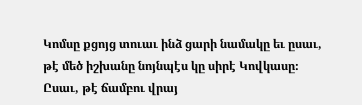Կոմսը քցոյց տուաւ ինձ ցարի նամակը եւ ըսաւ, թէ մեծ իշխանը նոյնպէս կը սիրէ Կովկասը։ Ըսաւ, թէ ճամբու վրայ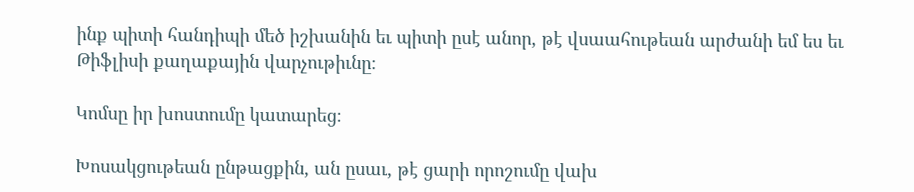ինք պիտի հանդիպի մեծ իշխանին եւ պիտի ըսէ անոր, թէ վսաահութեան արժանի եմ ես եւ Թիֆլիսի քաղաքային վարչութիւնը։

Կոմսը իր խոստումը կատարեց։

Խոսակցութեան ընթացքին, ան ըսաւ, թէ ցարի որոշումը վախ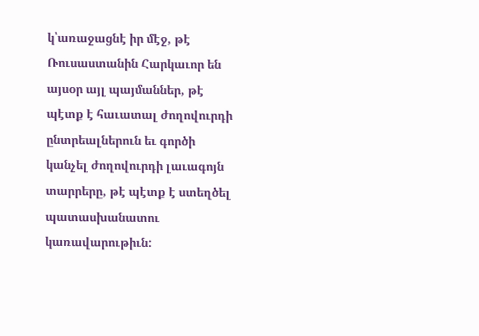կ՝առաջացնէ իր մէջ, թէ Ռուսաստանին Հարկաւոր են այսօր այլ պայմաններ, թէ պէտք է հաւատալ ժողովուրդի ընտրեալներուն եւ գործի կանչել ժողովուրդի լաւագոյն տարրերը, թէ պէտք է ստեղծել պատասխանատու կառավարութիւն: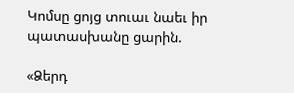Կոմսը ցոյց տուաւ նաեւ իր պատասխանը ցարին.

«Ձերդ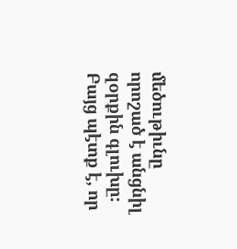մեծութիւնը որոշած է անցնիլ զօրքին գլուխը։ Բայց պէտք է, որ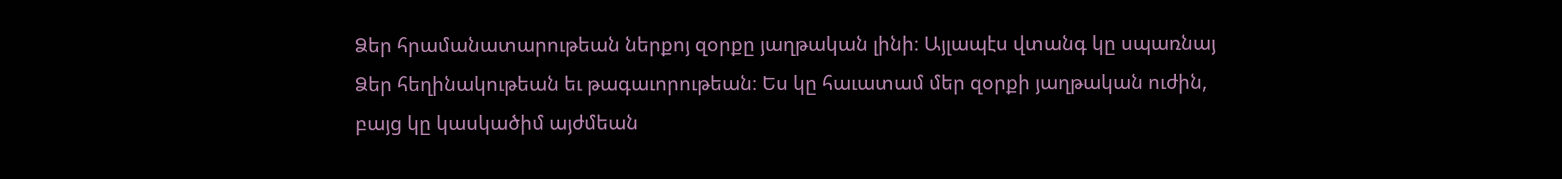Ձեր հրամանատարութեան ներքոյ զօրքը յաղթական լինի։ Այլապէս վտանգ կը սպառնայ Ձեր հեղինակութեան եւ թագաւորութեան։ Ես կը հաւատամ մեր զօրքի յաղթական ուժին, բայց կը կասկածիմ այժմեան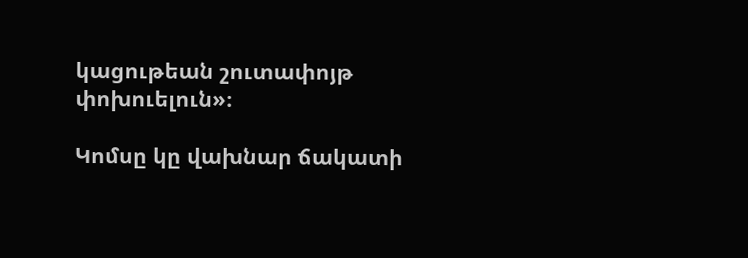կացութեան շուտափոյթ փոխուելուն»։

Կոմսը կը վախնար ճակատի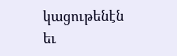կացութենէն եւ